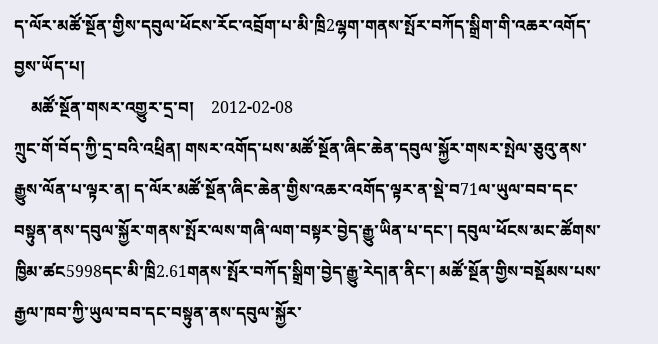ད་ལོར་མཚོ་སྔོན་གྱིས་དབུལ་ཕོངས་རོང་འབྲོག་པ་མི་ཁྲི2ལྷག་གནས་སྤོར་བཀོད་སྒྲིག་གི་འཆར་འགོད་བྱས་ཡོད་པ།
    མཚོ་སྔོན་གསར་འགྱུར་དྲ་བ།    2012-02-08
ཀྲུང་གོ་བོད་ཀྱི་དྲ་བའི་འཕྲིན། གསར་འགོད་པས་མཚོ་སྔོན་ཞིང་ཆེན་དབུལ་སྐྱོར་གསར་སྤེལ་ཅུའུ་ནས་རྒྱུས་ལོན་པ་ལྟར་ན། ད་ལོར་མཚོ་སྔོན་ཞིང་ཆེན་གྱིས་འཆར་འགོད་ལྟར་ན་སྡེ་བ71ལ་ཡུལ་བབ་དང་བསྟུན་ནས་དབུལ་སྐྱོར་གནས་སྤོར་ལས་གཞི་ལག་བསྟར་བྱེད་རྒྱུ་ཡིན་པ་དང་། དབུལ་ཕོངས་མང་ཚོགས་ཁྱིམ་ཚང5998དང་མི་ཁྲི2.61གནས་སྤོར་བཀོད་སྒྲིག་བྱེད་རྒྱུ་རེད།ན་ནིང་། མཚོ་སྔོན་གྱིས་བསྡོམས་པས་རྒྱལ་ཁབ་ཀྱི་ཡུལ་བབ་དང་བསྟུན་ནས་དབུལ་སྐྱོར་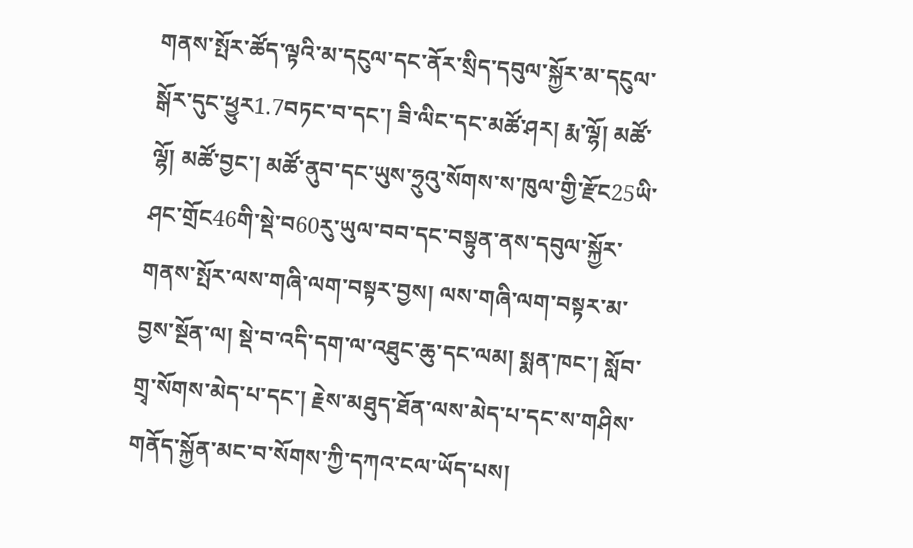གནས་སྤོར་ཚོད་ལྟའི་མ་དངུལ་དང་ནོར་སྲིད་དབུལ་སྐྱོར་མ་དངུལ་སྒོར་དུང་ཕྱུར1.7བཏང་བ་དང་། ཟི་ལིང་དང་མཚོ་ཤར། རྨ་ལྷོ། མཚོ་ལྷོ། མཚོ་བྱང་། མཚོ་ནུབ་དང་ཡུས་ཧྲུའུ་སོགས་ས་ཁུལ་གྱི་རྫོང25ཡི་ཤང་གྲོང46གི་སྡེ་བ60རུ་ཡུལ་བབ་དང་བསྟུན་ནས་དབུལ་སྐྱོར་གནས་སྤོར་ལས་གཞི་ལག་བསྟར་བྱས། ལས་གཞི་ལག་བསྟར་མ་བྱས་སྔོན་ལ། སྡེ་བ་འདི་དག་ལ་འཐུང་ཆུ་དང་ལམ། སྨན་ཁང་། སློབ་གྲྭ་སོགས་མེད་པ་དང་། རྗེས་མཐུད་ཐོན་ལས་མེད་པ་དང་ས་གཤིས་གནོད་སྐྱོན་མང་བ་སོགས་ཀྱི་དཀའ་ངལ་ཡོད་པས།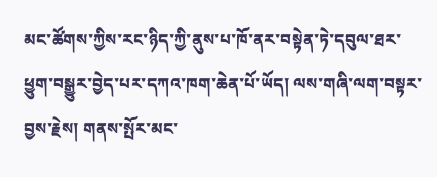མང་ཚོགས་ཀྱིས་རང་ཉིད་ཀྱི་ནུས་པ་ཁོ་ནར་བསྟེན་ཏེ་དབུལ་ཐར་ཕྱུག་བསྒྱུར་བྱེད་པར་དཀའ་ཁག་ཆེན་པོ་ཡོད། ལས་གཞི་ལག་བསྟར་བྱས་རྗེས། གནས་སྤོར་མང་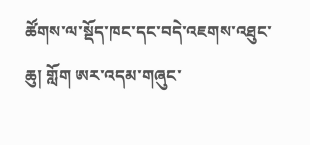ཚོགས་ལ་སྡོད་ཁང་དང་བདེ་འཇགས་འཐུང་ཆུ། གློག ཨར་འདམ་གཞུང་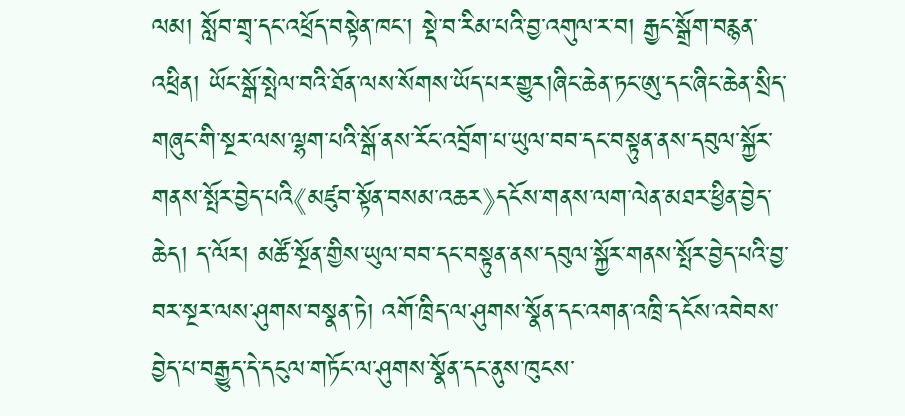ལམ། སློབ་གྲྭ་དང་འཕྲོད་བསྟེན་ཁང་། སྡེ་བ་རིམ་པའི་བྱ་འགུལ་ར་བ། རྒྱང་སྒྲོག་བརྙན་འཕྲིན། ཡོང་སྒོ་སྤེལ་བའི་ཐོན་ལས་སོགས་ཡོད་པར་གྱུར།ཞིང་ཆེན་ཏང་ཨུ་དང་ཞིང་ཆེན་སྲིད་གཞུང་གི་སྔར་ལས་ལྷག་པའི་སྒོ་ནས་རོང་འབྲོག་པ་ཡུལ་བབ་དང་བསྟུན་ནས་དབུལ་སྐྱོར་གནས་སྤོར་བྱེད་པའི《མཛུབ་སྟོན་བསམ་འཆར》དངོས་གནས་ལག་ལེན་མཐར་ཕྱིན་བྱེད་ཆེད། ད་ལོར། མཚོ་སྔོན་གྱིས་ཡུལ་བབ་དང་བསྟུན་ནས་དབུལ་སྐྱོར་གནས་སྤོར་བྱེད་པའི་བྱ་བར་སྔར་ལས་ཤུགས་བསྣན་ཏེ། འགོ་ཁྲིད་ལ་ཤུགས་སྣོན་དང་འགན་འཁྲི་དངོས་འབེབས་བྱེད་པ་བརྒྱུད་དེ་དངུལ་གཏོང་ལ་ཤུགས་སྣོན་དང་ནུས་ཁུངས་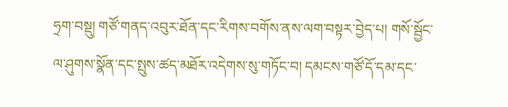ཧྲག་བསྡུ། གཙོ་གནད་འབུར་ཐོན་དང་རིགས་བགོས་ནས་ལག་བསྟར་བྱེད་པ། གསོ་སྦྱོང་ལ་ཤུགས་སྣོན་དང་སྤུས་ཚད་མཐོར་འདེགས་སུ་གཏོང་བ། དམངས་གཙོ་དོ་དམ་དང་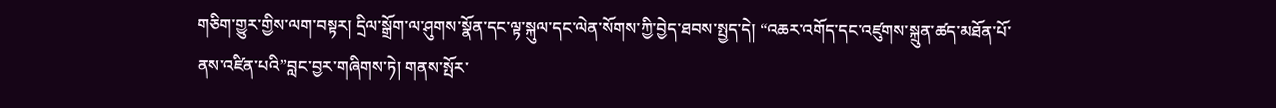གཅིག་གྱུར་གྱིས་ལག་བསྟར། དྲིལ་སྒྲོག་ལ་ཤུགས་སྣོན་དང་ལྟ་སྐུལ་དང་ལེན་སོགས་ཀྱི་བྱེད་ཐབས་སྤྱད་དེ། “འཆར་འགོད་དང་འཛུགས་སྐྲུན་ཚད་མཐོན་པོ་ནས་འཛིན་པའི”བླང་བྱར་གཞིགས་ཏེ། གནས་སྤོར་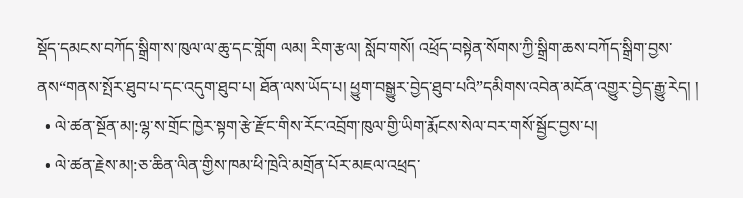སྡོད་དམངས་བཀོད་སྒྲིག་ས་ཁུལ་ལ་ཆུ་དང་གློག ལམ། རིག་རྩལ། སློབ་གསོ། འཕྲོད་བསྟེན་སོགས་ཀྱི་སྒྲིག་ཆས་བཀོད་སྒྲིག་བྱས་ནས“གནས་སྤོར་ཐུབ་པ་དང་འདུག་ཐུབ་པ། ཐོན་ལས་ཡོད་པ། ཕྱུག་བསྒྱུར་བྱེད་ཐུབ་པའི”དམིགས་འབེན་མངོན་འགྱུར་བྱེད་རྒྱུ་རེད། །
  • ལེ་ཚན་སྔོན་མ།:ལྷ་ས་གྲོང་ཁྱེར་སྟག་རྩེ་རྫོང་གིས་རོང་འབྲོག་ཁུལ་གྱི་ཡིག་རྨོངས་སེལ་བར་གསོ་སྦྱོང་བྱས་པ།
  • ལེ་ཚན་རྗེས་མ།:ཅ་ཆིན་ལིན་གྱིས་ཁམ་ཕི་ཁྲེའི་མགྲོན་པོར་མཇལ་འཕྲད་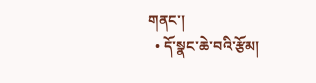གནང་།
  • དོ་སྣང་ཆེ་བའི་རྩོམ།